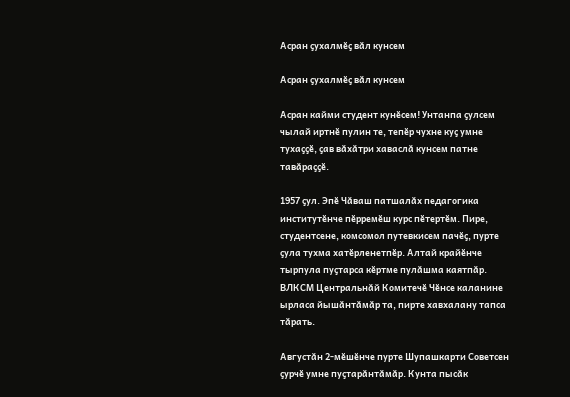Асран ҫухалмӗҫ вӑл кунсем

Асран ҫухалмӗҫ вӑл кунсем

Асран кайми студент кунӗсем! Унтанпа ҫулсем чылай иртнӗ пулин те, тепӗр чухне куҫ умне тухаҫҫӗ, ҫав вӑхӑтри хаваслӑ кунсем патне тавӑраҫҫӗ.

1957 ҫул. Эпӗ Чӑваш патшалӑх педагогика институтӗнче пӗрремӗш курс пӗтертӗм. Пире, студентсене, комсомол путевкисем пачӗҫ, пурте ҫула тухма хатӗрленетпӗр. Алтай крайӗнче тырпула пуҫтарса кӗртме пулӑшма каятпӑр. ВЛКСМ Центральнӑй Комитечӗ Чӗнсе каланине ырласа йышӑнтӑмӑр та, пирте хавхалану тапса тӑрать.

Августӑн 2-мӗшӗнче пурте Шупашкарти Советсен ҫурчӗ умне пуҫтарӑнтӑмӑр. Кунта пысӑк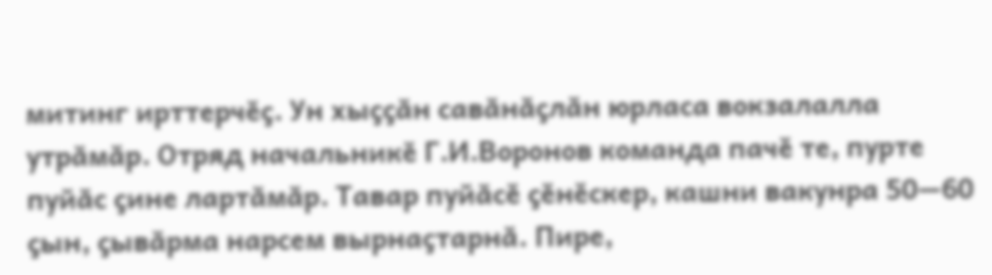митинг ирттерчӗҫ. Ун хыҫҫӑн савӑнӑҫлӑн юрласа вокзалалла утрӑмӑр. Отряд начальникӗ Г.И.Воронов команда пачӗ те, пурте пуйӑс ҫине лартӑмӑр. Тавар пуйӑсӗ ҫӗнӗскер, кашни вакунра 50—60 ҫын, ҫывӑрма нарсем вырнаҫтарнӑ. Пире,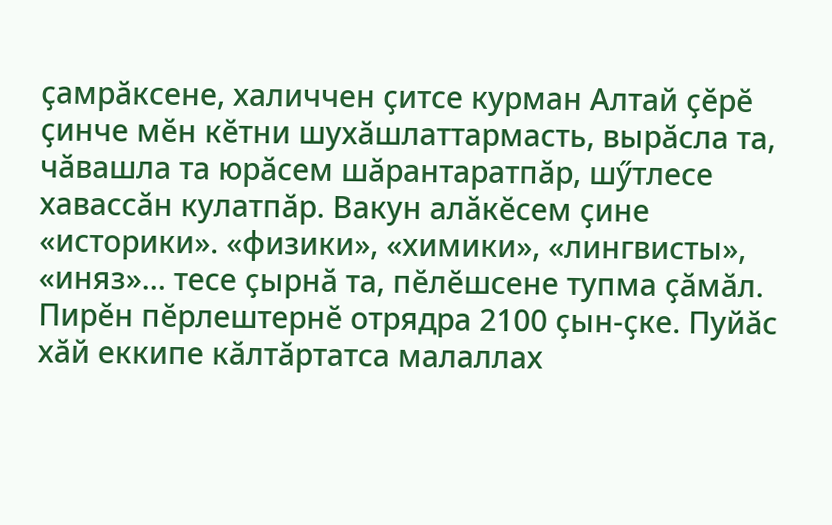ҫамрӑксене, халиччен ҫитсе курман Алтай ҫӗрӗ ҫинче мӗн кӗтни шухӑшлаттармасть, вырӑсла та, чӑвашла та юрӑсем шӑрантаратпӑр, шӳтлесе хавассӑн кулатпӑр. Вакун алӑкӗсем ҫине «историки». «физики», «химики», «лингвисты», «иняз»… тесе ҫырнӑ та, пӗлӗшсене тупма ҫӑмӑл. Пирӗн пӗрлештернӗ отрядра 2100 ҫын-ҫке. Пуйӑс хӑй еккипе кӑлтӑртатса малаллах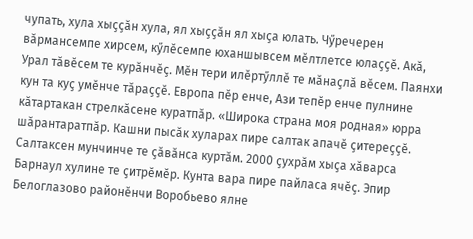чупать, хула хыҫҫӑн хула, ял хыҫҫӑн ял хыҫа юлать. Чӳречерен вӑрмансемпе хирсем, кӳлӗсемпе юханшывсем мӗлтлетсе юлаҫҫӗ. Акӑ, Урал тӑвӗсем те курӑнчӗҫ. Мӗн тери илӗртӳллӗ те мӑнаҫлӑ вӗсем. Паянхи  кун та куҫ умӗнче тӑраҫҫӗ. Европа пӗр енче, Ази тепӗр енче пулнине кӑтартакан стрелкӑсене куратпӑр. «Широка страна моя родная» юрра шӑрантаратпӑр. Кашни пысӑк хуларах пире салтак апачӗ ҫитереҫҫӗ.  Салтаксен мунчинче те ҫӑвӑнса куртӑм. 2000 ҫухрӑм хыҫа хӑварса Барнаул хулине те ҫитрӗмӗр. Кунта вара пире пайласа ячӗҫ. Эпир Белоглазово районӗнчи Воробьево ялне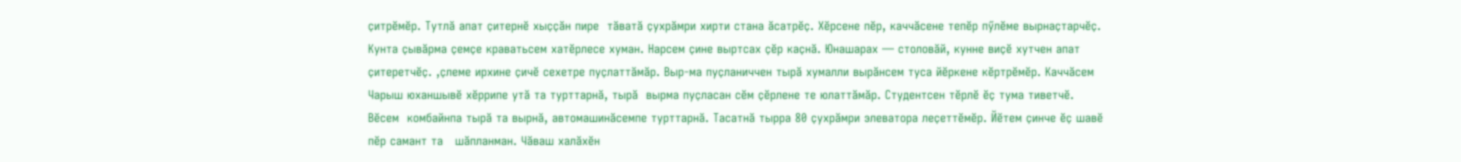ҫитрӗмӗр. Тутлӑ апат ҫитернӗ хыҫҫӑн пире  тӑватӑ ҫухрӑмри хирти стана ӑсатрӗҫ. Хӗрсене пӗр, каччӑсене тепӗр пӳлӗме вырнаҫтарчӗҫ. Кунта ҫывӑрма ҫемҫе краватьсем хатӗрлесе хуман. Нарсем ҫине выртсах ҫӗр каҫнӑ. Юнашарах — столовӑй, кунне виҫӗ хутчен апат ҫитеретчӗҫ. ,ҫлеме ирхине ҫичӗ сехетре пуҫлаттӑмӑр. Выр-ма пуҫланиччен тырӑ хумалли вырӑнсем туса йӗркене кӗртрӗмӗр. Каччӑсем Чарыш юханшывӗ хӗррипе утӑ та турттарнӑ, тырӑ  вырма пуҫласан сӗм ҫӗрлене те юлаттӑмӑр. Студентсен тӗрлӗ ӗҫ тума тиветчӗ. Вӗсем  комбайнпа тырӑ та вырнӑ, автомашинӑсемпе турттарнӑ. Тасатнӑ тырра 80 ҫухрӑмри элеватора леҫеттӗмӗр. Йӗтем ҫинче ӗҫ шавӗ пӗр самант та   шӑпланман. Чӑваш халӑхӗн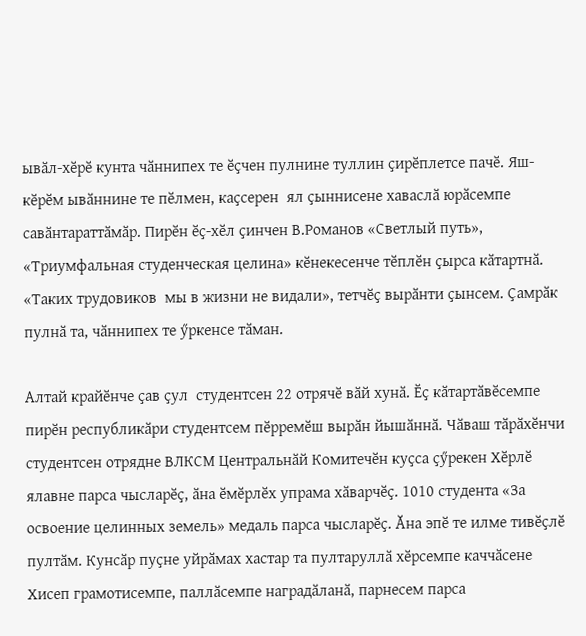ывӑл-хӗрӗ кунта чӑннипех те ӗҫчен пулнине туллин ҫирӗплетсе пачӗ. Яш-кӗрӗм ывӑннине те пӗлмен, каҫсерен  ял ҫыннисене хаваслӑ юрӑсемпе савӑнтараттӑмӑр. Пирӗн ӗҫ-хӗл ҫинчен В.Романов «Светлый путь», «Триумфальная студенческая целина» кӗнекесенче тӗплӗн ҫырса кӑтартнӑ. «Таких трудовиков  мы в жизни не видали», тетчӗҫ вырӑнти ҫынсем. Ҫамрӑк пулнӑ та, чӑннипех те ӳркенсе тӑман.

Алтай крайӗнче ҫав ҫул  студентсен 22 отрячӗ вӑй хунӑ. Ӗҫ кӑтартӑвӗсемпе пирӗн республикӑри студентсем пӗрремӗш вырӑн йышӑннӑ. Чӑваш тӑрӑхӗнчи студентсен отрядне ВЛКСМ Центральнӑй Комитечӗн куҫса ҫӳрекен Хӗрлӗ ялавне парса чысларӗҫ, ӑна ӗмӗрлӗх упрама хӑварчӗҫ. 1010 студента «За освоение целинных земель» медаль парса чысларӗҫ. Ӑна эпӗ те илме тивӗҫлӗ пултӑм. Кунсӑр пуҫне уйрӑмах хастар та пултаруллӑ хӗрсемпе каччӑсене Хисеп грамотисемпе, паллӑсемпе наградӑланӑ, парнесем парса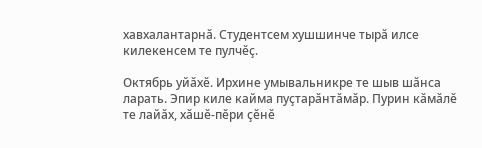хавхалантарнӑ. Студентсем хушшинче тырӑ илсе килекенсем те пулчӗҫ.

Октябрь уйӑхӗ. Ирхине умывальникре те шыв шӑнса ларать. Эпир киле кайма пуҫтарӑнтӑмӑр. Пурин кӑмӑлӗ те лайӑх, хӑшӗ-пӗри ҫӗнӗ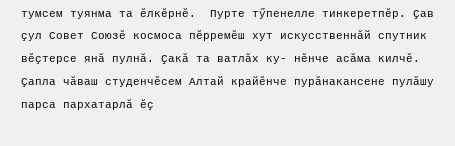тумсем туянма та ӗлкӗрнӗ.  Пурте тӳпенелле тинкеретпӗр. Ҫав ҫул Совет Союзӗ космоса пӗрремӗш хут искусственнӑй спутник вӗҫтерсе янӑ пулнӑ. Ҫакӑ та ватлӑх ку- нӗнче асӑма килчӗ. Ҫапла чӑваш студенчӗсем Алтай крайӗнче пурӑнакансене пулӑшу парса пархатарлӑ ӗҫ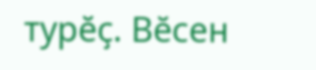турӗҫ. Вӗсен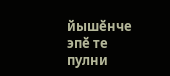йышӗнче эпӗ те пулни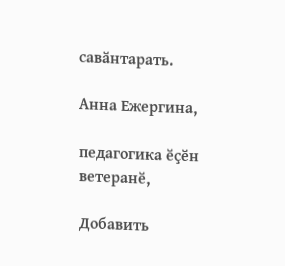савӑнтарать.

Анна Ежергина,

педагогика ӗҫӗн ветеранӗ,

Добавить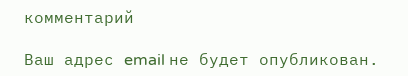комментарий

Ваш адрес email не будет опубликован.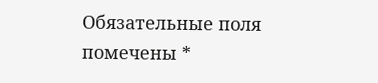Обязательные поля помечены *